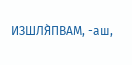ИЗШЛЯ̀ПВАМ, -аш,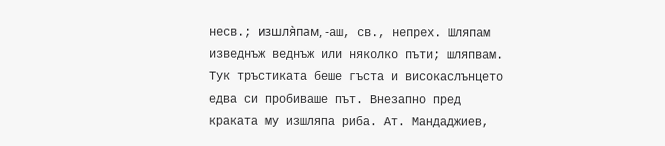несв.; изшля̀пам, -аш, св., непрех. Шляпам изведнъж веднъж или няколко пъти; шляпвам. Тук тръстиката беше гъста и високаслънцето едва си пробиваше път. Внезапно пред краката му изшляпа риба. Ат. Мандаджиев,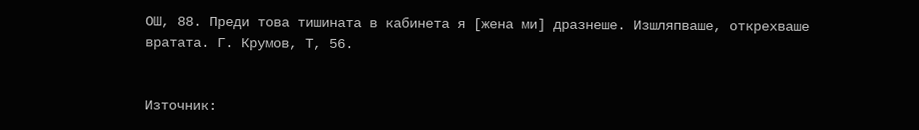ОШ, 88. Преди това тишината в кабинета я [жена ми] дразнеше. Изшляпваше, открехваше вратата. Г. Крумов, Т, 56.


Източник: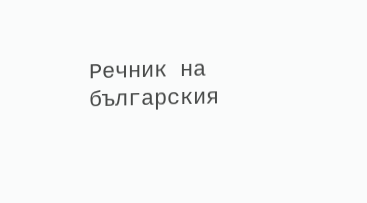Речник на българския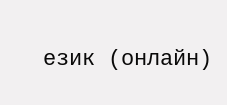език (онлайн)